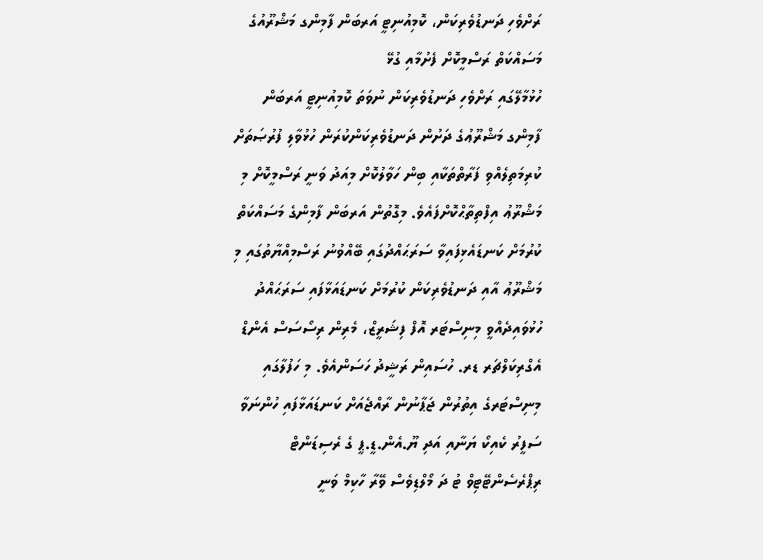ރަށްވެހި ދަނޑުވެރިކަން، ކޮމިއުނިޓީ އަރބަން ފާމިންގ މަޝްރޫއުގެ މަސައްކަތް ރަސްމީކޮށް ފެށުމާއި ގުޅޭ
ހުޅުމާލޭގައި ރަށްވެހި ދަނޑުވެރިކަން ނުވަތަ ކޮމިއުނިޓީ އަރބަން ފާމިންގ މަޝްރޫޢުގެ ދަށުން ދަނޑުވެރިކަންކުރަން ހުޅުވާލި ފުރުޞަތަށް ކުރިމަތިލެއްވި ފަރާތްތަކާއި ބިން ހަވާލުކޮށް މިއަދު ވަނީ ރަސްމީކޮށް މި މަޝްރޫޢު އިފްތިތާޙްކޮށްފައެވެ. މިގޮތުން އަރބަން ފާމިންގެ މަސައްކަތް ކުރުމަށް ކަނޑައެޅިފައިވާ ސަރަޙައްދުގައި ބޭއްވުނު ރަސްމިއްޔާތުގައި މި މަޝްރޫޢު އާއި ދަނޑުވެރިކަން ކުރުމަށް ކަނޑައަޅާފައި ސަރަޙައްދު ހުޅުވައިދެއްވީ މިނިސްޓަރ އޮފް ފިޝަރީޒް، މެރިން ރިސޯސަސް އެންޑް އެގްރިކަލްޗަރ ޑރ. ހުސައިން ރަޝީދު ހަސަންއެވެ. މި ހަފުލާގައި މިނިސްޓަރގެ އިތުރުން ޖަޕާނުން ރާއްޖެއަށް ކަނޑައަޅާފައި ހުންނަވާ ސަފީރު ކެއިކޯ ޔަނާއި އަދި ޔޫ.އެން.ޑީ.ޕީ ގެ ރެސިޑަންޓް ރިޕްރެސެންޓޭޓިވް ޓު ދަ މޯލްޑިވެސް ވޭރާ ހާކިމް ވަނީ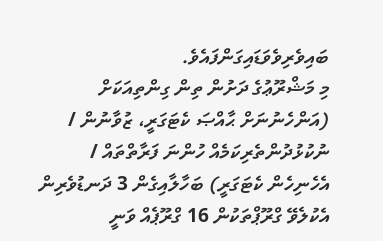ބައިވެރިވެވަޑައިގަންފައެވެ.
މި މަޝްރޫޢުގެ ދަށުން ތިން ގިންތިއަކަށް (އަންހެނުނަށް ޙާއްޞަ ކެޓަގަރީ، ޒުވާނުން / ނުކުޅުދުންތެރިކަމެއް ހުންނަ ފަރާތްތައް / އެހެނިހެން ކެޓަގަރީ) ބަހާލާއިގެން 3 ދަނޑުވެރިން އެކުލެވޭ ގްރޫޕްތަކުން 16 ގްރޫޕެއް ވަނީ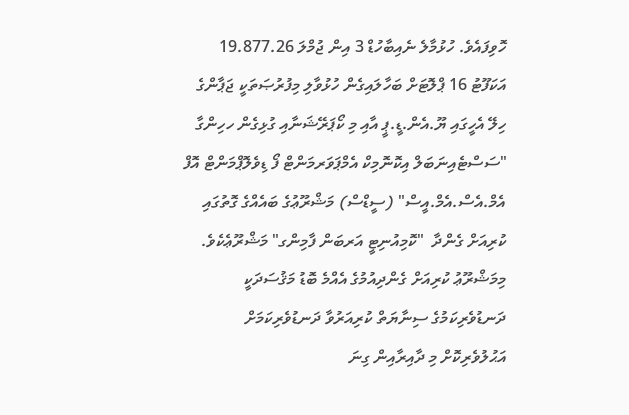ހޮވިފައެވެ. ހުޅުމާލެ ނެއިބާހުޑް 3 އިން ޖުމްލަ 19.877.26 އަކަފޫޓު 16 ޕްލޮޓަށް ބަހާލައިގެން ހުޅުވާލި މިފުރުޞަތަކީ ޖަޕާންގެ ހިލޭ އެހީގައި ޔޫ.އެން.ޑީ.ޕީ އާއި މި ކޯޕަރޭޝަނާއި ގުޅިގެން ހހިންގާ "ސަސްޓެއިނަބަލް އިކޮނޮމިކް އެމްޕަވަރމަންޓް ފޯ ޑިވެލޮޕްމަންޓް އޮފް އެމް.އެސް.އެމް.އީސް" (ސީޑްސް) މަޝްރޫޢުގެ ބައެއްގެ ގޮތުގައި ކުރިއަށް ގެންދާ  "ކޮމިއުނިޓީ އަރބަން ފާމިންގ" މަޝްރޫޢެކެވެ.
މިމަޝްރޫޢު ކުރިއަށް ގެންދިއުމުގެ އެއްމެ ބޮޑު މަޤުސަދަކީ ދަނޑުވެރިކަމުގެ ސިނާޔަތް ކުރިއަރުވާ ދަނޑުވެރިކަމަށް އަޙުލުވެރިކޮށް މި ދާއިރާއިން ގިނަ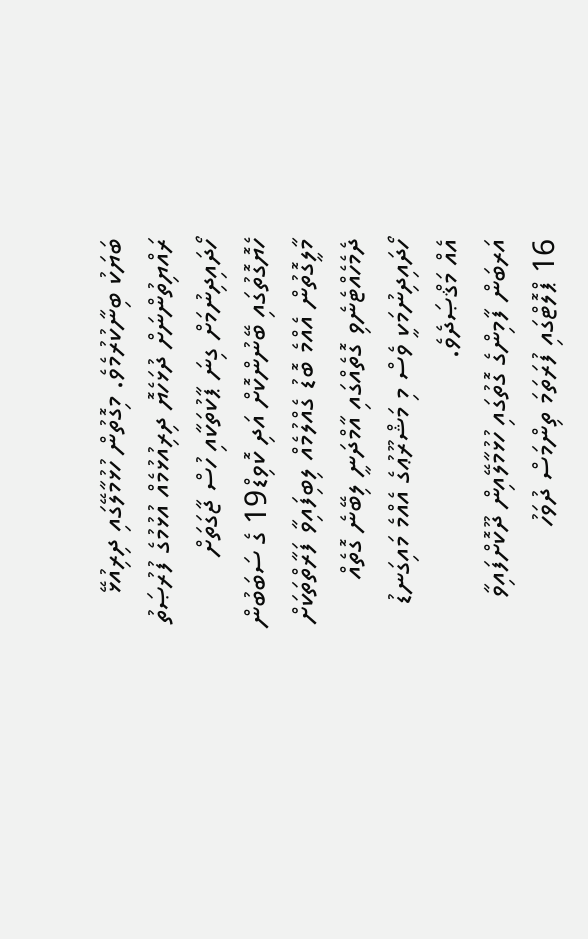ބަޔަކު ބިނާކުރުމެވެ. މިގޮތުން ހުޅުމާލޭގައި ދިރިއުޅޭ ރައްޔިތުންނަށް ދުޅަހެޔޮ ދިރިއުޅުމެއް އުޅުމުގެ ފުރުޞަތު ހޯދައިދިނުމަށް ގިނަ ޕާކުތަކާއި ހުސް ޖާގަތަށް ހެޔޮގޮތުގައި ބޭނުންކޮށް އަދި ކޮވިޑް19 ގެ ސަބަބުން މާލީގޮތުން އެއްމެ ބޮޑު ގެއްލުމެއް ލިބިފައިވާ ފަރާތްތަކަށް ދެމެހެއްޓެނެވި ގޮތެއްގައި އާމްދަނީ ލިބޭނެ ގޮތެއް ހޯދައިދިނުމަކީ ވެސް މި މަޝްރޫޢުގެ އެއްމެ މައިގަނޑު އެއް މަޤްޞަދެވެ.
އަރބަން ފާމިންގެ ގޮތުގައި ހުޅުމާލޭއިން ދޫކޮށްފައިވާ 16 ޕްލޮޓްގައި ފުރަތަމަ ތިންމަސް ދުވަހު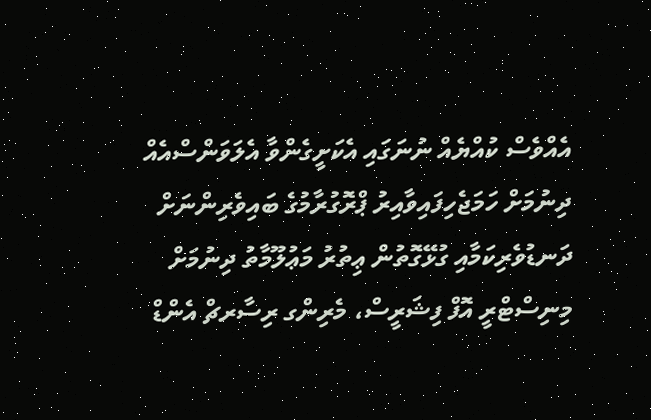އެއްވެސް ކުއްޔެއް ނުނަގައި އެކަށީގެންވާ އެލަވަންސްއެއް ދިނުމަށް ހަމަޖެހިފައިވާއިރު ޕްރޮގުރާމުގެ ބައިވެރިންނަށް ދަނޑުވެރިކަމާއި ގުޅޭގޮތުން ޢިތުރު މަޢުލޫމާތު ދިނުމަށް މިނިސްޓްރީ އޮފް ފިޝަރީސް، މެރިންގ ރިސާރޗް އެންޑް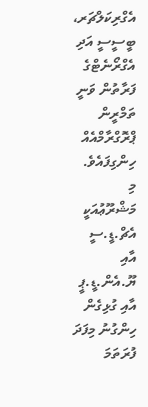އެގްރިކަލްޗަރ، ބީސީސީ އަދި އެގްރޯނެޓްގެ ފަރާތުން ވަނީ ތަމްރީން ޕްރޮގްރާމްއެއް ހިންގިފައެވެ.
މި މަޝްރޫޢުއަކީ އެޗް.ޑީ.ސީ އާއި ޔޫ.އެން.ޑީ.ޕީ އާއި ގުޅިގެން ހިންގުނު މިފަދަ ފުރަތަމަ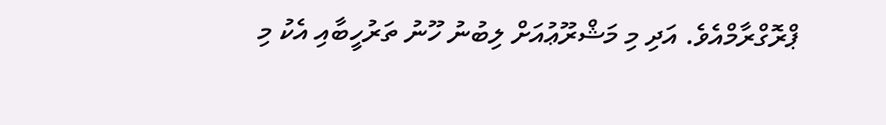ޕްރޮގްރާމްއެވެ. އަދި މި މަޝްރޫޢުއަށް ލިބުނު ހޫނު ތަރުހީބާއި އެކު މި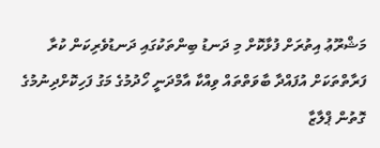މަޝްރޫޢު އިތުރަށް ފުޅާކޮށް މި ދަނޑު ބިންތަކުގައި ދަނޑުވެރިކަން ކުރާ ފަރާތްތަކަށް އުފައްދާ ބާވަތްތައް ވިއްކާ އާމްދަނީ ހޯދުމުގެ މަގު ފަހިކޮށްދިނުމުގެ ގޮތުން ޕްލާޒާ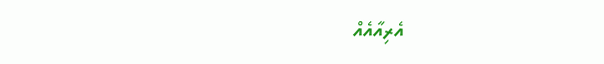އެރިއާއެއް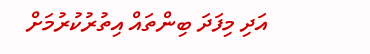އަދި މިފަދަ ބިންތައް އިތުރުކުރުމަށް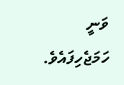ވަނީ ހަމަޖެހިފައެވެ.